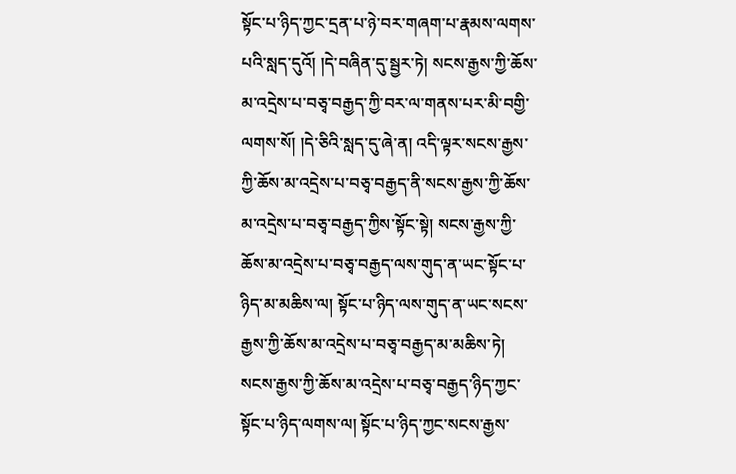སྟོང་པ་ཉིད་ཀྱང་དྲན་པ་ཉེ་བར་གཞག་པ་རྣམས་ལགས་པའི་སླད་དུའོ། །དེ་བཞིན་དུ་སྦྱར་ཏེ། སངས་རྒྱས་ཀྱི་ཆོས་མ་འདྲེས་པ་བཅྭ་བརྒྱད་ཀྱི་བར་ལ་གནས་པར་མི་བགྱི་ལགས་སོ། །དེ་ཅིའི་སླད་དུ་ཞེ་ན། འདི་ལྟར་སངས་རྒྱས་ཀྱི་ཆོས་མ་འདྲེས་པ་བཅྭ་བརྒྱད་ནི་སངས་རྒྱས་ཀྱི་ཆོས་མ་འདྲེས་པ་བཅྭ་བརྒྱད་ཀྱིས་སྟོང་སྟེ། སངས་རྒྱས་ཀྱི་ཆོས་མ་འདྲེས་པ་བཅྭ་བརྒྱད་ལས་གུད་ན་ཡང་སྟོང་པ་ཉིད་མ་མཆིས་ལ། སྟོང་པ་ཉིད་ལས་གུད་ན་ཡང་སངས་རྒྱས་ཀྱི་ཆོས་མ་འདྲེས་པ་བཅྭ་བརྒྱད་མ་མཆིས་ཏེ། སངས་རྒྱས་ཀྱི་ཆོས་མ་འདྲེས་པ་བཅྭ་བརྒྱད་ཉིད་ཀྱང་སྟོང་པ་ཉིད་ལགས་ལ། སྟོང་པ་ཉིད་ཀྱང་སངས་རྒྱས་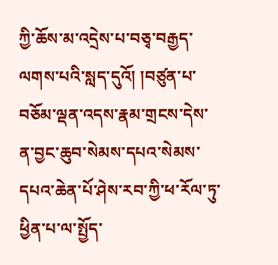ཀྱི་ཆོས་མ་འདྲེས་པ་བཅྭ་བརྒྱད་ལགས་པའི་སླད་དུའོ། །བཙུན་པ་བཅོམ་ལྡན་འདས་རྣམ་གྲངས་དེས་ན་བྱང་ཆུབ་སེམས་དཔའ་སེམས་དཔའ་ཆེན་པོ་ཤེས་རབ་ཀྱི་ཕ་རོལ་ཏུ་ཕྱིན་པ་ལ་སྤྱོད་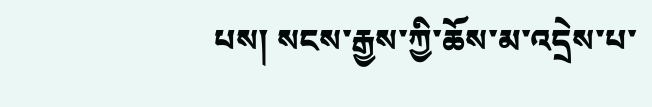པས། སངས་རྒྱས་ཀྱི་ཆོས་མ་འདྲེས་པ་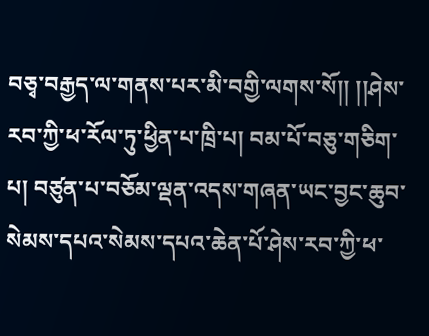བཅྭ་བརྒྱད་ལ་གནས་པར་མི་བགྱི་ལགས་སོ།། །།ཤེས་རབ་ཀྱི་ཕ་རོལ་ཏུ་ཕྱིན་པ་ཁྲི་པ། བམ་པོ་བཅུ་གཅིག་པ། བཙུན་པ་བཅོམ་ལྡན་འདས་གཞན་ཡང་བྱང་ཆུབ་སེམས་དཔའ་སེམས་དཔའ་ཆེན་པོ་ཤེས་རབ་ཀྱི་ཕ་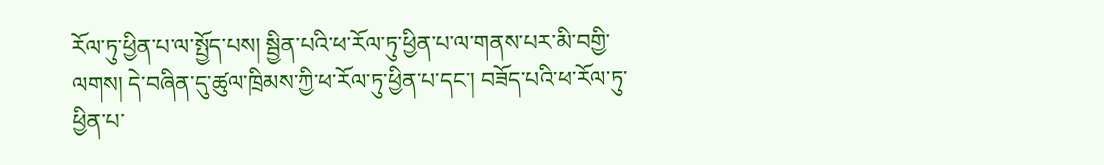རོལ་ཏུ་ཕྱིན་པ་ལ་སྤྱོད་པས། སྦྱིན་པའི་ཕ་རོལ་ཏུ་ཕྱིན་པ་ལ་གནས་པར་མི་བགྱི་ལགས། དེ་བཞིན་དུ་ཚུལ་ཁྲིམས་ཀྱི་ཕ་རོལ་ཏུ་ཕྱིན་པ་དང་། བཟོད་པའི་ཕ་རོལ་ཏུ་ཕྱིན་པ་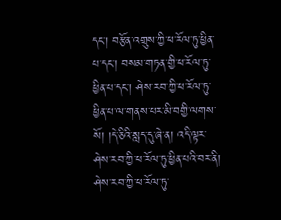དང་། བརྩོན་འགྲུས་ཀྱི་ཕ་རོལ་ཏུ་ཕྱིན་པ་དང་། བསམ་གཏན་གྱི་ཕ་རོལ་ཏུ་ཕྱིན་པ་དང་། ཤེས་རབ་ཀྱི་ཕ་རོལ་ཏུ་ཕྱིན་པ་ལ་གནས་པར་མི་བགྱི་ལགས་སོ། །དེ་ཅིའི་སླད་དུ་ཞེ་ན། འདི་ལྟར་ཤེས་རབ་ཀྱི་ཕ་རོལ་ཏུ་ཕྱིན་པའི་བར་ནི། ཤེས་རབ་ཀྱི་ཕ་རོལ་ཏུ་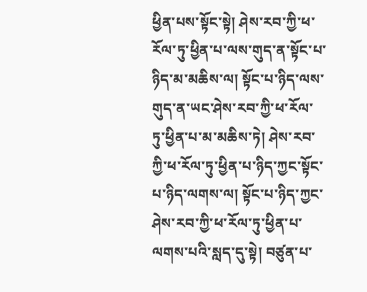ཕྱིན་པས་སྟོང་སྟེ། ཤེས་རབ་ཀྱི་ཕ་རོལ་ཏུ་ཕྱིན་པ་ལས་གུད་ན་སྟོང་པ་ཉིད་མ་མཆིས་ལ། སྟོང་པ་ཉིད་ལས་གུད་ན་ཡང་ཤེས་རབ་ཀྱི་ཕ་རོལ་ཏུ་ཕྱིན་པ་མ་མཆིས་ཏེ། ཤེས་རབ་ཀྱི་ཕ་རོལ་ཏུ་ཕྱིན་པ་ཉིད་ཀྱང་སྟོང་པ་ཉིད་ལགས་ལ། སྟོང་པ་ཉིད་ཀྱང་ཤེས་རབ་ཀྱི་ཕ་རོལ་ཏུ་ཕྱིན་པ་ལགས་པའི་སླད་དུ་སྟེ། བཙུན་པ་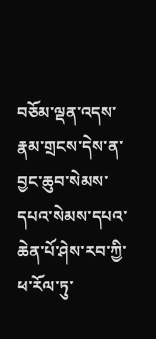བཅོམ་ལྡན་འདས་རྣམ་གྲངས་དེས་ན་བྱང་ཆུབ་སེམས་དཔའ་སེམས་དཔའ་ཆེན་པོ་ཤེས་རབ་ཀྱི་ཕ་རོལ་ཏུ་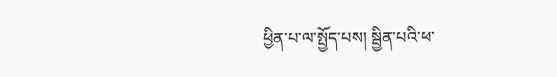ཕྱིན་པ་ལ་སྤྱོད་པས། སྦྱིན་པའི་ཕ་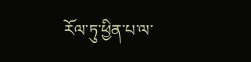རོལ་ཏུ་ཕྱིན་པ་ལ་